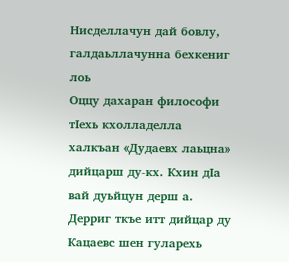Нисделлачун дай бовлу, галдаьллачунна бехкениг лоь
Оццу дахаран философи тIехь кхолладелла халкъан «Дудаевх лаьцна» дийцарш ду-кх. Кхин дIа вай дуьйцун дерш а. Дерриг ткъе итт дийцар ду Кацаевс шен гуларехь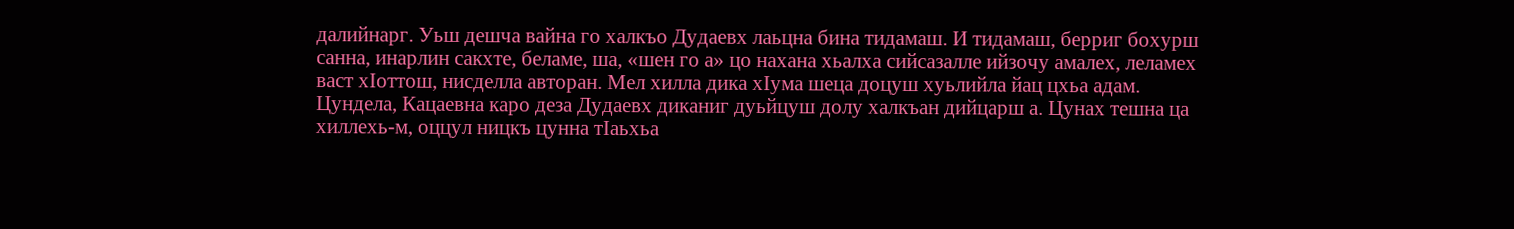далийнарг. Уьш дешча вайна го халкъо Дудаевх лаьцна бина тидамаш. И тидамаш, берриг бохурш санна, инарлин сакхте, беламе, ша, «шен го а» цо нахана хьалха сийсазалле ийзочу амалех, леламех васт хIоттош, нисделла авторан. Мел хилла дика хIума шеца доцуш хуьлийла йац цхьа адам. Цундела, Кацаевна каро деза Дудаевх диканиг дуьйцуш долу халкъан дийцарш а. Цунах тешна ца хиллехь-м, оццул ницкъ цунна тIаьхьа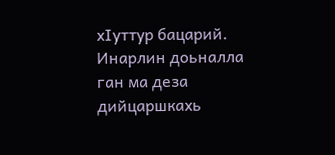хIуттур бацарий. Инарлин доьналла ган ма деза дийцаршкахь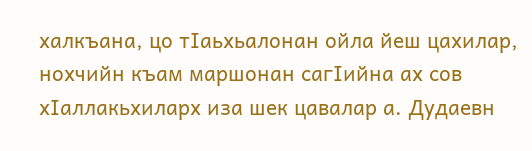халкъана, цо тIаьхьалонан ойла йеш цахилар, нохчийн къам маршонан сагIийна ах сов хIаллакьхиларх иза шек цавалар а. Дудаевн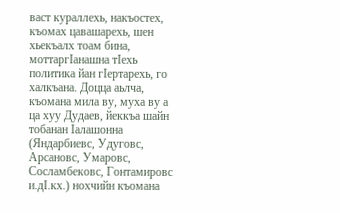васт кураллехь, накъостех, къомах цавашарехь, шен хьекъалх тоам бина, моттаргIанашна тIехь политика йан гIертарехь, го халкъана. Доцца аьлча, къомана мила ву, муха ву а ца хуу Дудаев, йеккъа шайн тобанан Iалашонна (Яндарбиевс, Удуговс, Арсановс, Умаровс, Сосламбековс, Гонтамировс и.дI.кх.) нохчийн къомана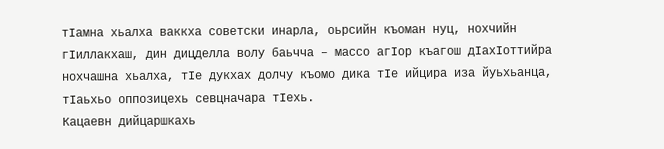тIамна хьалха ваккха советски инарла, оьрсийн къоман нуц, нохчийн гIиллакхаш, дин дицделла волу баьчча – массо агIор къагош дIахIоттийра нохчашна хьалха, тIе дукхах долчу къомо дика тIе ийцира иза йуьхьанца, тIаьхьо оппозицехь севцначара тIехь.
Кацаевн дийцаршкахь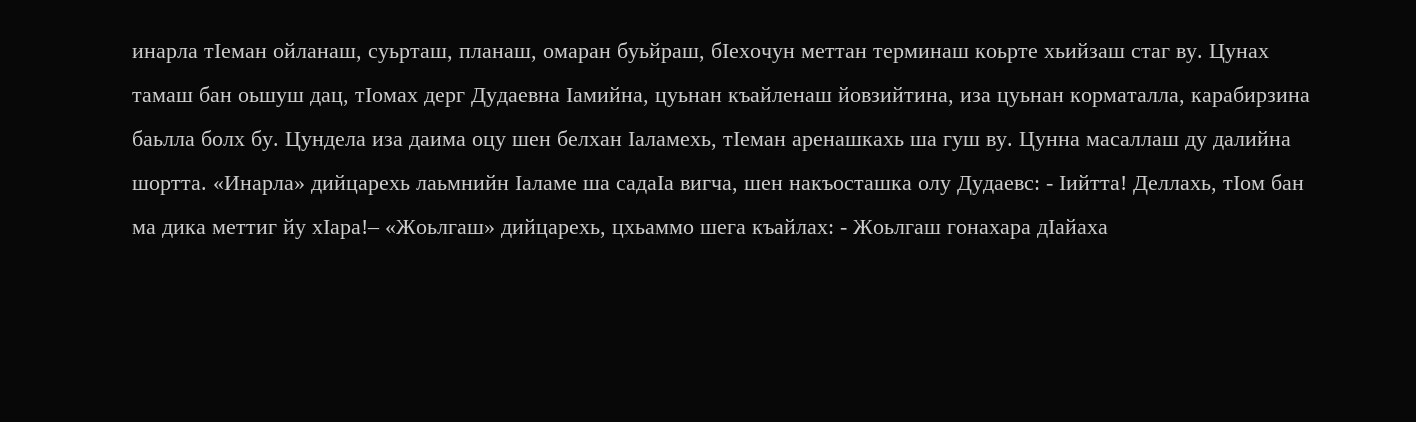инарла тIеман ойланаш, суьрташ, планаш, омаран буьйраш, бIехочун меттан терминаш коьрте хьийзаш стаг ву. Цунах тамаш бан оьшуш дац, тIомах дерг Дудаевна Iамийна, цуьнан къайленаш йовзийтина, иза цуьнан корматалла, карабирзина баьлла болх бу. Цундела иза даима оцу шен белхан Iаламехь, тIеман аренашкахь ша гуш ву. Цунна масаллаш ду далийна шортта. «Инарла» дийцарехь лаьмнийн Iаламе ша садаIа вигча, шен накъосташка олу Дудаевс: - Iийтта! Деллахь, тIом бан ма дика меттиг йу хIара!– «Жоьлгаш» дийцарехь, цхьаммо шега къайлах: - Жоьлгаш гонахара дIайаха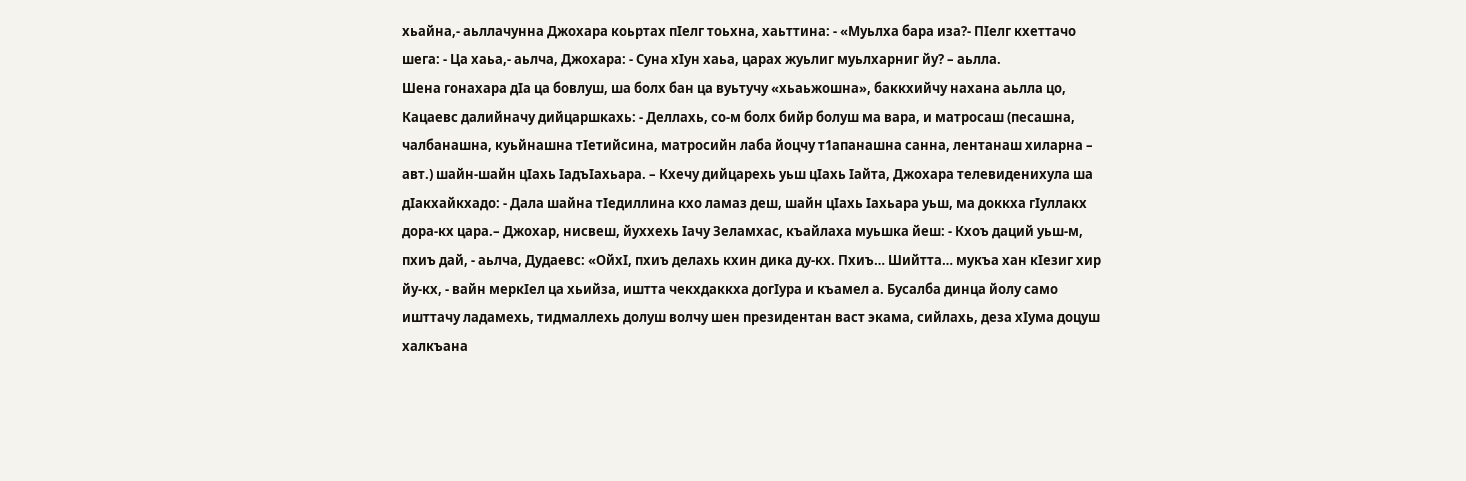хьайна,- аьллачунна Джохара коьртах пIелг тоьхна, хаьттина: - «Муьлха бара иза?- ПIелг кхеттачо шега: - Ца хаьа,- аьлча, Джохара: - Суна хIун хаьа, царах жуьлиг муьлхарниг йу? – аьлла.
Шена гонахара дIа ца бовлуш, ша болх бан ца вуьтучу «хьаьжошна», баккхийчу нахана аьлла цо, Кацаевс далийначу дийцаршкахь: - Деллахь, со-м болх бийр болуш ма вара, и матросаш (песашна, чалбанашна, куьйнашна тIетийсина, матросийн лаба йоцчу т1апанашна санна, лентанаш хиларна – авт.) шайн-шайн цIахь IадъIахьара. – Кхечу дийцарехь уьш цIахь Iайта, Джохара телевиденихула ша дIакхайкхадо: - Дала шайна тIедиллина кхо ламаз деш, шайн цIахь Iахьара уьш, ма доккха гIуллакх дора-кх цара.– Джохар, нисвеш, йуххехь Iачу Зеламхас, къайлаха муьшка йеш: - Кхоъ даций уьш-м, пхиъ дай, - аьлча, Дудаевс: «ОйхI, пхиъ делахь кхин дика ду-кх. Пхиъ… Шийтта… мукъа хан кIезиг хир йу-кх, - вайн меркIел ца хьийза, иштта чекхдаккха догIура и къамел а. Бусалба динца йолу само ишттачу ладамехь, тидмаллехь долуш волчу шен президентан васт экама, сийлахь, деза хIума доцуш халкъана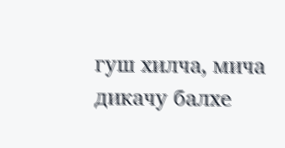гуш хилча, мича дикачу балхе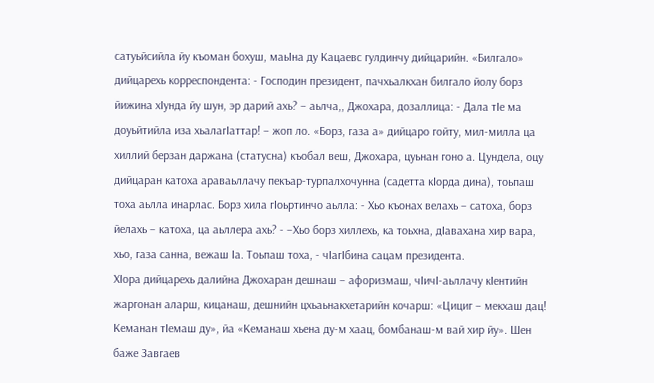сатуьйсийла йу къоман бохуш, маьIна ду Кацаевс гулдинчу дийцарийн. «Билгало» дийцарехь корреспондента: - Господин президент, пачхьалкхан билгало йолу борз йижина хIунда йу шун, эр дарий ахь? – аьлча,, Джохара, дозаллица: - Дала тIе ма доуьйтийла иза хьалагIаттар! – жоп ло. «Борз, газа а» дийцаро гойту, мил-милла ца хиллий берзан даржана (статусна) къобал веш, Джохара, цуьнан гоно а. Цундела, оцу дийцаран катоха араваьллачу пекъар-турпалхочунна (садетта кIорда дина), тоьпаш тоха аьлла инарлас. Борз хила гIоьртинчо аьлла: - Хьо къонах велахь – сатоха, борз йелахь – катоха, ца аьллера ахь? - –Хьо борз хиллехь, ка тоьхна, дIавахана хир вара, хьо, газа санна, вежаш Iа. Тоьпаш тоха, - чIагIбина сацам президента.
ХIора дийцарехь далийна Джохаран дешнаш – афоризмаш, чIичI-аьллачу кIентийн жаргонан аларш, кицанаш, дешнийн цхьаьнакхетарийн кочарш: «Цициг – мекхаш дац! Кеманан тIемаш ду», йа «Кеманаш хьена ду-м хаац, бомбанаш-м вай хир йу». Шен баже Завгаев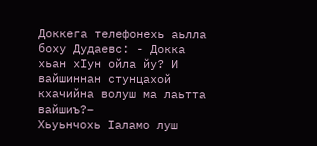Доккега телефонехь аьлла боху Дудаевс: - Докка хьан хIун ойла йу? И вайшиннан стунцахой кхачийна волуш ма лаьтта вайшиъ?–
Хьуьнчохь Iаламо луш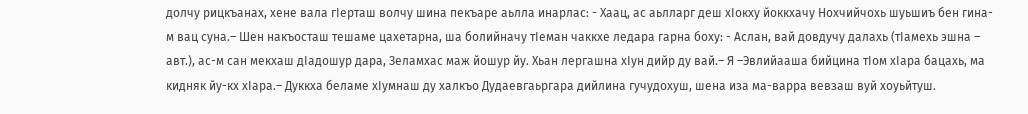долчу рицкъанах, хене вала гIерташ волчу шина пекъаре аьлла инарлас: - Хаац, ас аьлларг деш хIокху йоккхачу Нохчийчохь шуьшиъ бен гина-м вац суна.– Шен накъосташ тешаме цахетарна, ша болийначу тIеман чаккхе ледара гарна боху: - Аслан, вай довдучу далахь (тIамехь эшна – авт.), ас-м сан мекхаш дIадошур дара, Зеламхас маж йошур йу. Хьан лергашна хIун дийр ду вай.– Я –Эвлийааша бийцина тIом хIара бацахь, ма кидняк йу-кх хIара.– Дуккха беламе хIумнаш ду халкъо Дудаевгаьргара дийлина гучудохуш, шена иза ма-варра вевзаш вуй хоуьйтуш.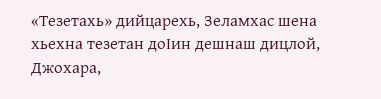«Тезетахь» дийцарехь, Зеламхас шена хьехна тезетан доIин дешнаш дицлой, Джохара,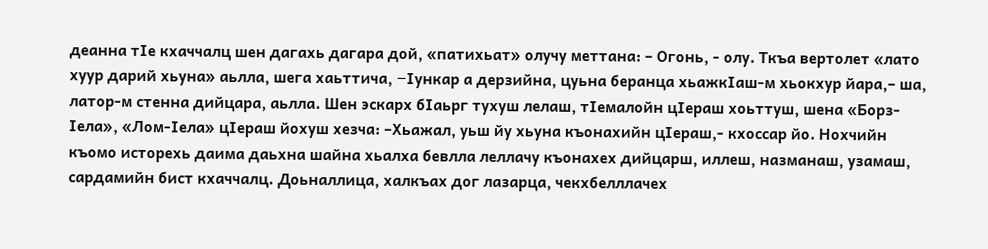деанна тIе кхаччалц шен дагахь дагара дой, «патихьат» олучу меттана: – Огонь, - олу. Ткъа вертолет «лато хуур дарий хьуна» аьлла, шега хаьттича, –Iункар а дерзийна, цуьна беранца хьажкIаш-м хьокхур йара,– ша, латор-м стенна дийцара, аьлла. Шен эскарх бIаьрг тухуш лелаш, тIемалойн цIераш хоьттуш, шена «Борз-Iела», «Лом-Iела» цIераш йохуш хезча: –Хьажал, уьш йу хьуна къонахийн цIераш,- кхоссар йо. Нохчийн къомо исторехь даима даьхна шайна хьалха бевлла леллачу къонахех дийцарш, иллеш, назманаш, узамаш, сардамийн бист кхаччалц. Доьналлица, халкъах дог лазарца, чекхбелллачех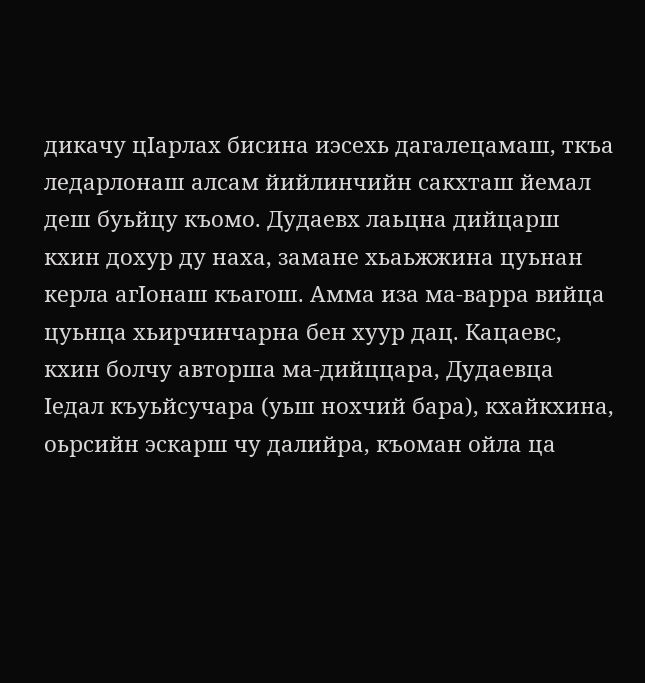дикачу цIарлах бисина иэсехь дагалецамаш, ткъа ледарлонаш алсам йийлинчийн сакхташ йемал деш буьйцу къомо. Дудаевх лаьцна дийцарш кхин дохур ду наха, замане хьаьжжина цуьнан керла агIонаш къагош. Амма иза ма-варра вийца цуьнца хьирчинчарна бен хуур дац. Кацаевс, кхин болчу авторша ма-дийццара, Дудаевца Iедал къуьйсучара (уьш нохчий бара), кхайкхина, оьрсийн эскарш чу далийра, къоман ойла ца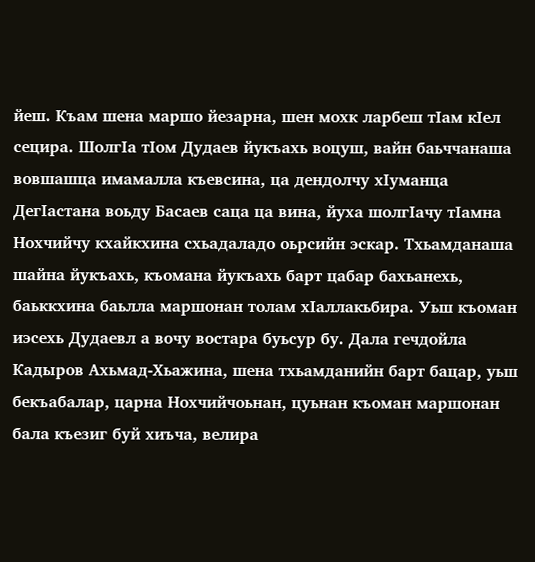йеш. Къам шена маршо йезарна, шен мохк ларбеш тIам кIел сецира. ШолгIа тIом Дудаев йукъахь воцуш, вайн баьччанаша вовшашца имамалла къевсина, ца дендолчу хIуманца ДегIастана воьду Басаев саца ца вина, йуха шолгIачу тIамна Нохчийчу кхайкхина схьадаладо оьрсийн эскар. Тхьамданаша шайна йукъахь, къомана йукъахь барт цабар бахьанехь, баьккхина баьлла маршонан толам хIаллакьбира. Уьш къоман иэсехь Дудаевл а вочу востара буьсур бу. Дала гечдойла Кадыров Ахьмад-Хьажина, шена тхьамданийн барт бацар, уьш бекъабалар, царна Нохчийчоьнан, цуьнан къоман маршонан бала къезиг буй хиъча, велира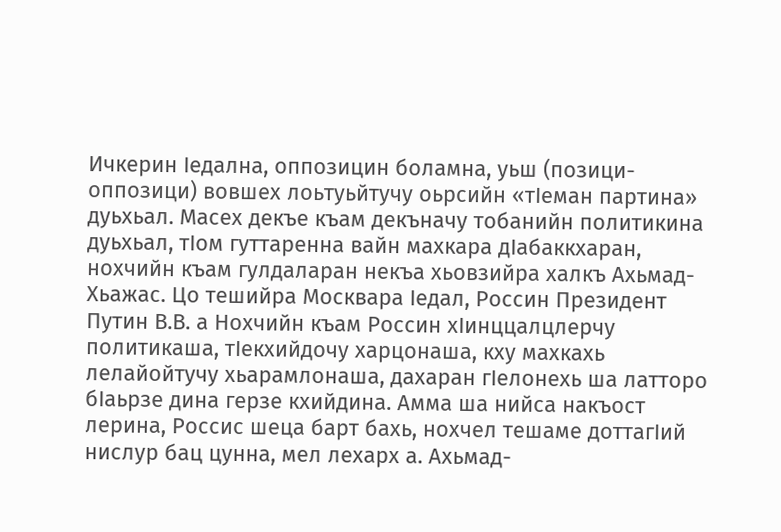Ичкерин Iедална, оппозицин боламна, уьш (позици-оппозици) вовшех лоьтуьйтучу оьрсийн «тIеман партина» дуьхьал. Масех декъе къам декъначу тобанийн политикина дуьхьал, тIом гуттаренна вайн махкара дIабаккхаран, нохчийн къам гулдаларан некъа хьовзийра халкъ Ахьмад-Хьажас. Цо тешийра Москвара Iедал, Россин Президент Путин В.В. а Нохчийн къам Россин хIинццалцлерчу политикаша, тIекхийдочу харцонаша, кху махкахь лелайойтучу хьарамлонаша, дахаран гIелонехь ша латторо бIаьрзе дина герзе кхийдина. Амма ша нийса накъост лерина, Россис шеца барт бахь, нохчел тешаме доттагIий нислур бац цунна, мел лехарх а. Ахьмад-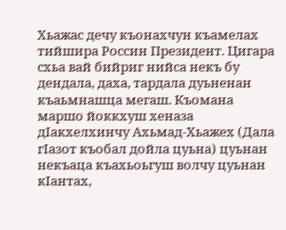Хьажас дечу къонахчун къамелах тийшира Россин Президент. Цигара схьа вай бийриг нийса некъ бу дендала, даха, тардала дуьненан къаьмнашца мегаш. Къомана маршо йоккхуш хеназа дIакхелхинчу Ахьмад-Хьажех (Дала гIазот къобал дойла цуьна) цуьнан некъаца къахьоьгуш волчу цуьнан кIантах,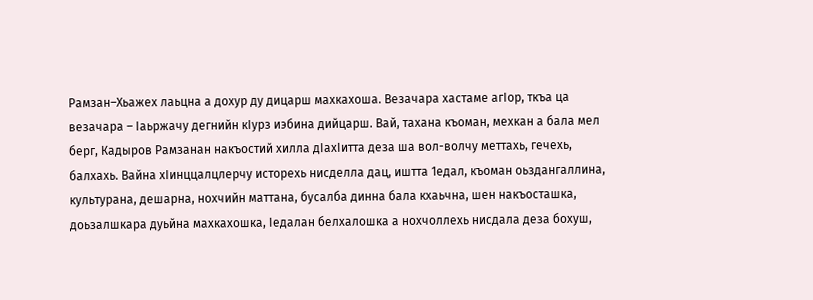Рамзан–Хьажех лаьцна а дохур ду дицарш махкахоша. Везачара хастаме агIор, ткъа ца везачара – Iаьржачу дегнийн кIурз иэбина дийцарш. Вай, тахана къоман, мехкан а бала мел берг, Кадыров Рамзанан накъостий хилла дIахIитта деза ша вол-волчу меттахь, гечехь, балхахь. Вайна хIинццалцлерчу исторехь нисделла дац, иштта 1едал, къоман оьздангаллина, культурана, дешарна, нохчийн маттана, бусалба динна бала кхаьчна, шен накъосташка, доьзалшкара дуьйна махкахошка, Iедалан белхалошка а нохчоллехь нисдала деза бохуш,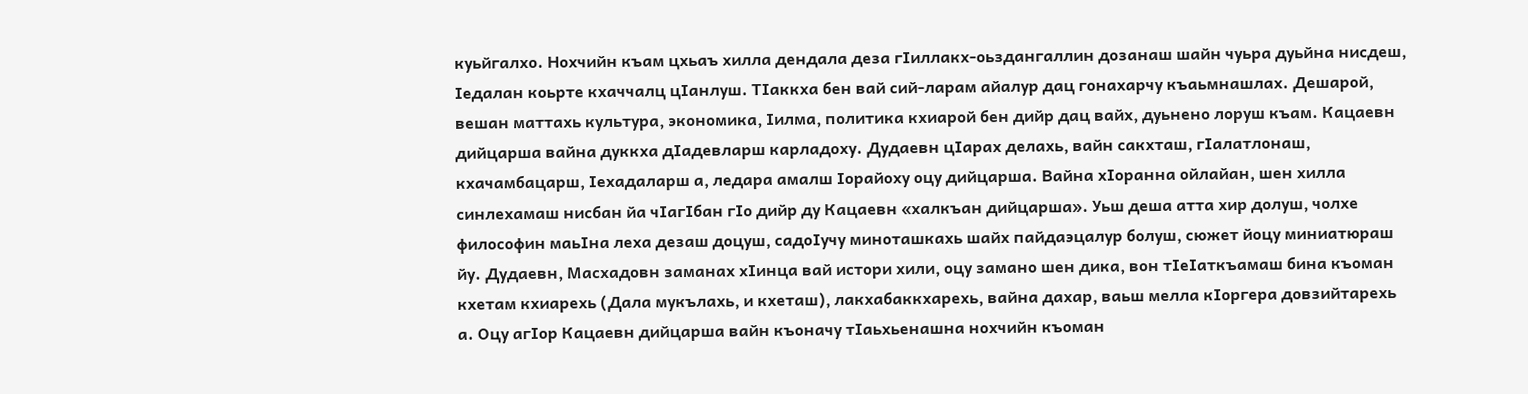куьйгалхо. Нохчийн къам цхьаъ хилла дендала деза гIиллакх-оьздангаллин дозанаш шайн чуьра дуьйна нисдеш, Iедалан коьрте кхаччалц цIанлуш. ТIаккха бен вай сий-ларам айалур дац гонахарчу къаьмнашлах. Дешарой, вешан маттахь культура, экономика, Iилма, политика кхиарой бен дийр дац вайх, дуьнено лоруш къам. Кацаевн дийцарша вайна дуккха дIадевларш карладоху. Дудаевн цIарах делахь, вайн сакхташ, гIалатлонаш, кхачамбацарш, Iехадаларш а, ледара амалш Iорайоху оцу дийцарша. Вайна хIоранна ойлайан, шен хилла синлехамаш нисбан йа чIагIбан гIо дийр ду Кацаевн «халкъан дийцарша». Уьш деша атта хир долуш, чолхе философин маьIна леха дезаш доцуш, садоIучу миноташкахь шайх пайдаэцалур болуш, сюжет йоцу миниатюраш йу. Дудаевн, Масхадовн заманах хIинца вай истори хили, оцу замано шен дика, вон тIеIаткъамаш бина къоман кхетам кхиарехь (Дала мукълахь, и кхеташ), лакхабаккхарехь, вайна дахар, ваьш мелла кIоргера довзийтарехь а. Оцу агIор Кацаевн дийцарша вайн къоначу тIаьхьенашна нохчийн къоман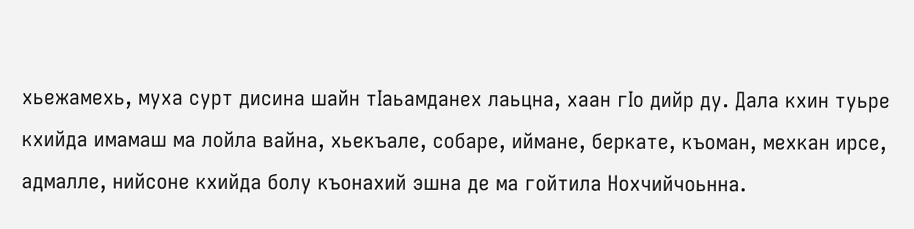хьежамехь, муха сурт дисина шайн тIаьамданех лаьцна, хаан гIо дийр ду. Дала кхин туьре кхийда имамаш ма лойла вайна, хьекъале, собаре, иймане, беркате, къоман, мехкан ирсе, адмалле, нийсоне кхийда болу къонахий эшна де ма гойтила Нохчийчоьнна.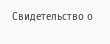Свидетельство о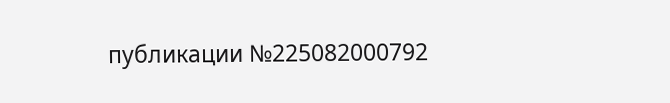публикации №225082000792